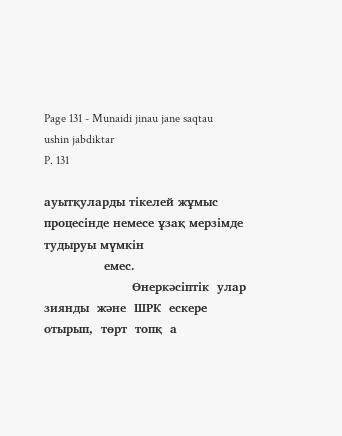Page 131 - Munaidi jinau jane saqtau ushin jabdiktar
P. 131

ауытқуларды тікелей жұмыс процесінде немесе ұзақ мерзімде тудыруы мүмкін
               емес.
                      Өнеркәсіптік  улар  зиянды  және  ШРК  ескере  отырып,  төрт  топқ  а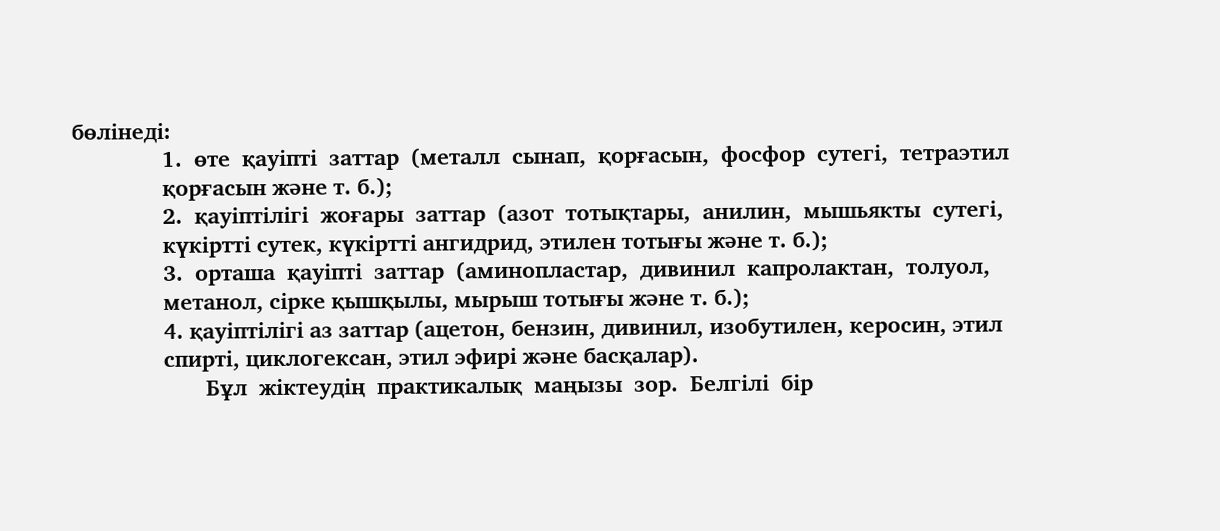бөлінеді:
               1.  өте  қауіпті  заттар  (металл  сынап,  қорғасын,  фосфор  сутегі,  тетраэтил
               қорғасын және т. б.);
               2.  қауіптілігі  жоғары  заттар  (азот  тотықтары,  анилин,  мышьякты  сутегі,
               күкіртті сутек, күкіртті ангидрид, этилен тотығы және т. б.);
               3.  орташа  қауіпті  заттар  (аминопластар,  дивинил  капролактан,  толуол,
               метанол, сірке қышқылы, мырыш тотығы және т. б.);
               4. қауіптілігі аз заттар (ацетон, бензин, дивинил, изобутилен, керосин, этил
               спирті, циклогексан, этил эфирі және басқалар).
                      Бұл  жіктеудің  практикалық  маңызы  зор.  Белгілі  бір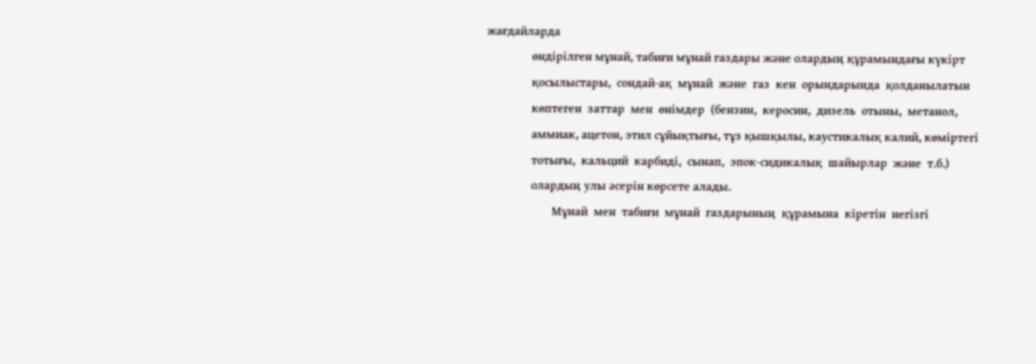жағдайларда
               өндірілген мұнай, табиғи мұнай газдары және олардың құрамындағы күкірт
               қосылыстары,  сондай-ақ  мұнай  және  газ  кен  орындарында  қолданылатын
               көптеген  заттар  мен  өнімдер  (бензин,  керосин,  дизель  отыны,  метанол,
               аммиак, ацетон, этил сұйықтығы, тұз қышқылы, каустикалық калий, көміртегі
               тотығы,  кальций  карбиді,  сынап,  эпок-сидикалық  шайырлар  және  т.б.)
               олардың улы әсерін көрсете алады.
                      Мұнай  мен  табиғи  мұнай  газдарының  құрамына  кіретін  негізгі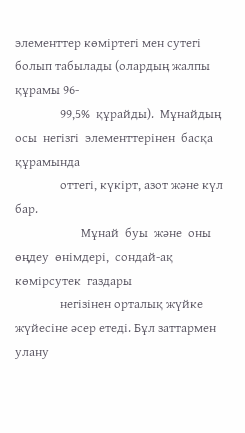элементтер көміртегі мен сутегі болып табылады (олардың жалпы құрамы 96-
               99,5%  құрайды).  Мұнайдың  осы  негізгі  элементтерінен  басқа  құрамында
               оттегі, күкірт, азот және күл бар.
                      Мұнай  буы  және  оны  өңдеу  өнімдері,  сондай-ақ  көмірсутек  газдары
               негізінен орталық жүйке жүйесіне әсер етеді. Бұл заттармен улану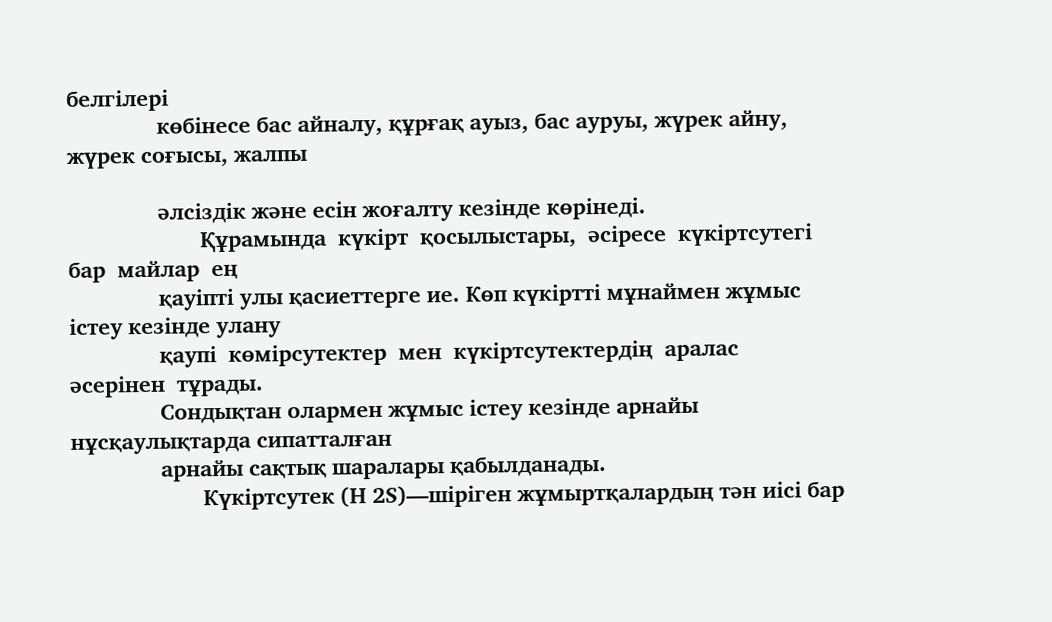белгілері
               көбінесе бас айналу, құрғақ ауыз, бас ауруы, жүрек айну, жүрек соғысы, жалпы

               әлсіздік және есін жоғалту кезінде көрінеді.
                      Құрамында  күкірт  қосылыстары,  әсіресе  күкіртсутегі  бар  майлар  ең
               қауіпті улы қасиеттерге ие. Көп күкіртті мұнаймен жұмыс істеу кезінде улану
               қаупі  көмірсутектер  мен  күкіртсутектердің  аралас  әсерінен  тұрады.
               Сондықтан олармен жұмыс істеу кезінде арнайы нұсқаулықтарда сипатталған
               арнайы сақтық шаралары қабылданады.
                      Күкіртсутек (Н 2Ѕ)—шіріген жұмыртқалардың тән иісі бар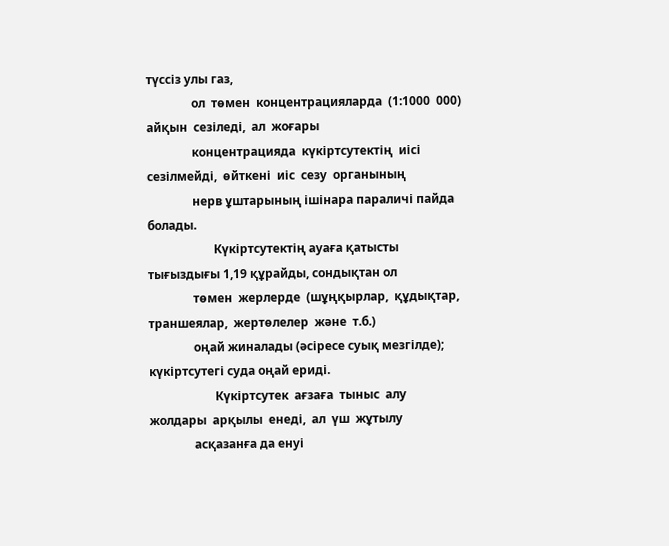түссіз улы газ,
               ол  төмен  концентрацияларда  (1:1000  000)  айқын  сезіледі,  ал  жоғары
               концентрацияда  күкіртсутектің  иісі  сезілмейді,  өйткені  иіс  сезу  органының
               нерв ұштарының ішінара параличі пайда болады.
                      Күкіртсутектің ауаға қатысты тығыздығы 1,19 құрайды, сондықтан ол
               төмен  жерлерде  (шұңқырлар,  құдықтар,  траншеялар,  жертөлелер  және  т.б.)
               оңай жиналады (әсіресе суық мезгілде); күкіртсутегі суда оңай ериді.
                      Күкіртсутек  ағзаға  тыныс  алу  жолдары  арқылы  енеді,  ал  үш  жұтылу
               асқазанға да енуі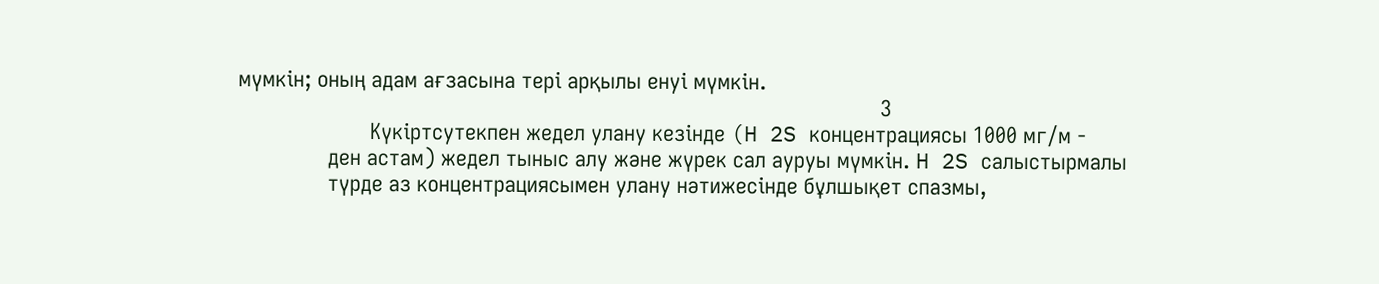мүмкін; оның адам ағзасына тері арқылы енуі мүмкін.
                                                                                                           3
                      Күкіртсутекпен жедел улану кезінде (H 2S концентрациясы 1000 мг/м -
               ден астам) жедел тыныс алу және жүрек сал ауруы мүмкін. H 2S салыстырмалы
               түрде аз концентрациясымен улану нәтижесінде бұлшықет спазмы,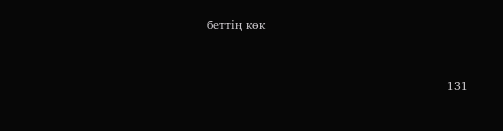беттің көк


                                                            131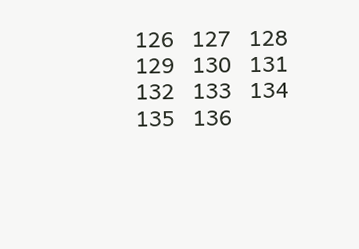126   127   128   129   130   131   132   133   134   135   136